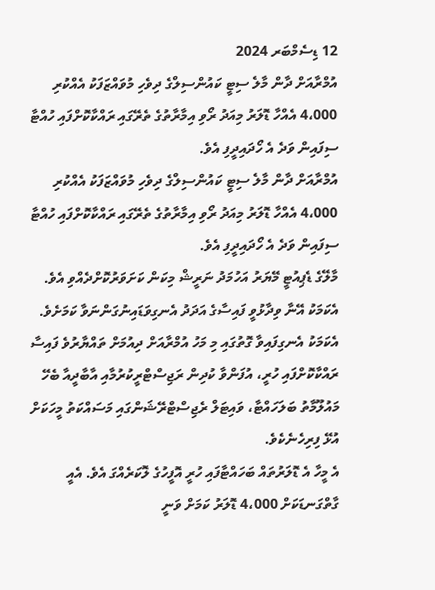12 ޑިސެމްބަރ 2024
އުމްރާއަށް ދާން މާލެ ސިޓީ ކައުންސިލްގެ ދިވެހި މުވައްޒަފަކު އެއްކުރި 4،000 އެއްހާ ޑޮލަރު މިއަދު ރޯވި އިމާރާތުގެ ތެރޭގައި ރައްކާކޮށްފައި ހުއްޓާ ސިފައިން ވަދެ އެ ހޯދައިދީފި އެވެ.
އުމްރާއަށް ދާން މާލެ ސިޓީ ކައުންސިލްގެ ދިވެހި މުވައްޒަފަކު އެއްކުރި 4،000 އެއްހާ ޑޮލަރު މިއަދު ރޯވި އިމާރާތުގެ ތެރޭގައި ރައްކާކޮށްފައި ހުއްޓާ ސިފައިން ވަދެ އެ ހޯދައިދީފި އެވެ.
މާލޭގެ ޑެޕިއުޓީ މޭޔަރު އަހުމަދު ނަރީޝް މިކަން ކަށަވަރުކޮށްދެއްވި އެވެ. އެކަމަކު އޭނާ ވިދާޅުވީ ފައިސާގެ އަދަދު އެނގިވަޑައިނުގަންނަވާ ކަމަށެވެ.
އެކަމަކު އެނގިފައިވާ ގޮތުގައި މި މަހު އުމްރާއަށް ދިއުމަށް ތައްޔާރުވެ ފައިސާ ރައްކާކޮށްފައި ހުރީ، އުފަންވާ ކުދިން ރަޖިސްޓްރީކުރުމާއި އާބާދީއާ ބެހޭ މައުލޫމާތު ބަލަހައްޓާ، ވައިޓަލް ރެޖިސްޓްރޭޝަންގައި މަސައްކަތު މީހަކަށް އުޅޭ ފިރިހެނެކެވެ.
އެ މީހާ އެ ޑޮލަރުތައް ބަހައްޓާފައި ހުރީ އޮފީހުގެ ލޮކަރެއްގަ އެވެ. އެއީ ގާތްގަނޑަކަށް 4،000 ޑޮލަރު ކަމަށް ވަނީ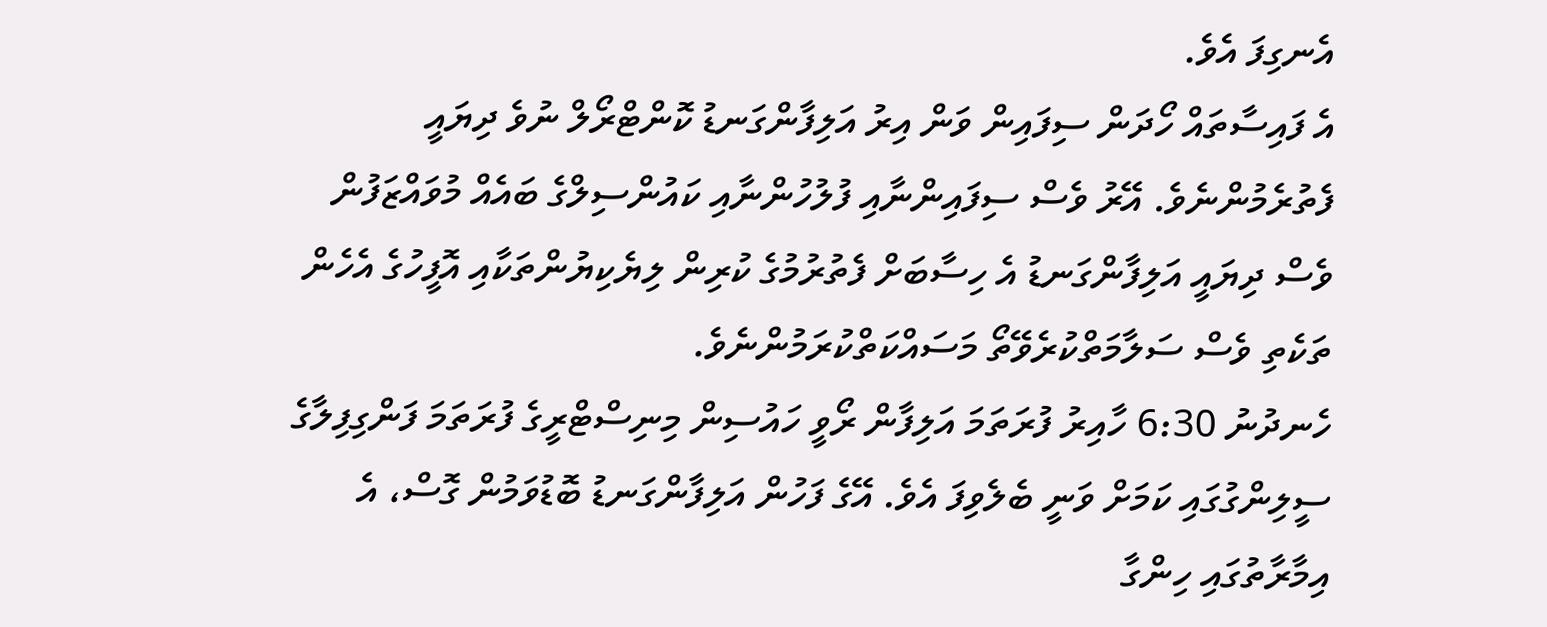އެނގިފަ އެވެ.
އެ ފައިސާތައް ހޯދަން ސިފައިން ވަން އިރު އަލިފާންގަނޑު ކޮންޓްރޯލް ނުވެ ދިޔައީ ފެތުރެމުންނެވެ. އޭރު ވެސް ސިފައިންނާއި ފުލުހުންނާއި ކައުންސިލްގެ ބައެއް މުވައްޒަފުން ވެސް ދިޔައީ އަލިފާންގަނޑު އެ ހިސާބަށް ފެތުރުމުގެ ކުރިން ލިޔެކިޔުންތަކާއި އޮފީހުގެ އެހެން ތަކެތި ވެސް ސަލާމަތްކުރެވޭތޯ މަސައްކަތްކުރަމުންނެވެ.
ހެނދުނު 6:30 ހާއިރު ފުރަތަމަ އަލިފާން ރޯވީ ހައުސިން މިނިސްޓްރީގެ ފުރަތަމަ ފަންގިފިލާގެ ސީލިންގުގައި ކަމަށް ވަނީ ބެލެވިފަ އެވެ. އޭގެ ފަހުން އަލިފާންގަނޑު ބޮޑުވަމުން ގޮސް، އެ އިމާރާތުގައި ހިންގާ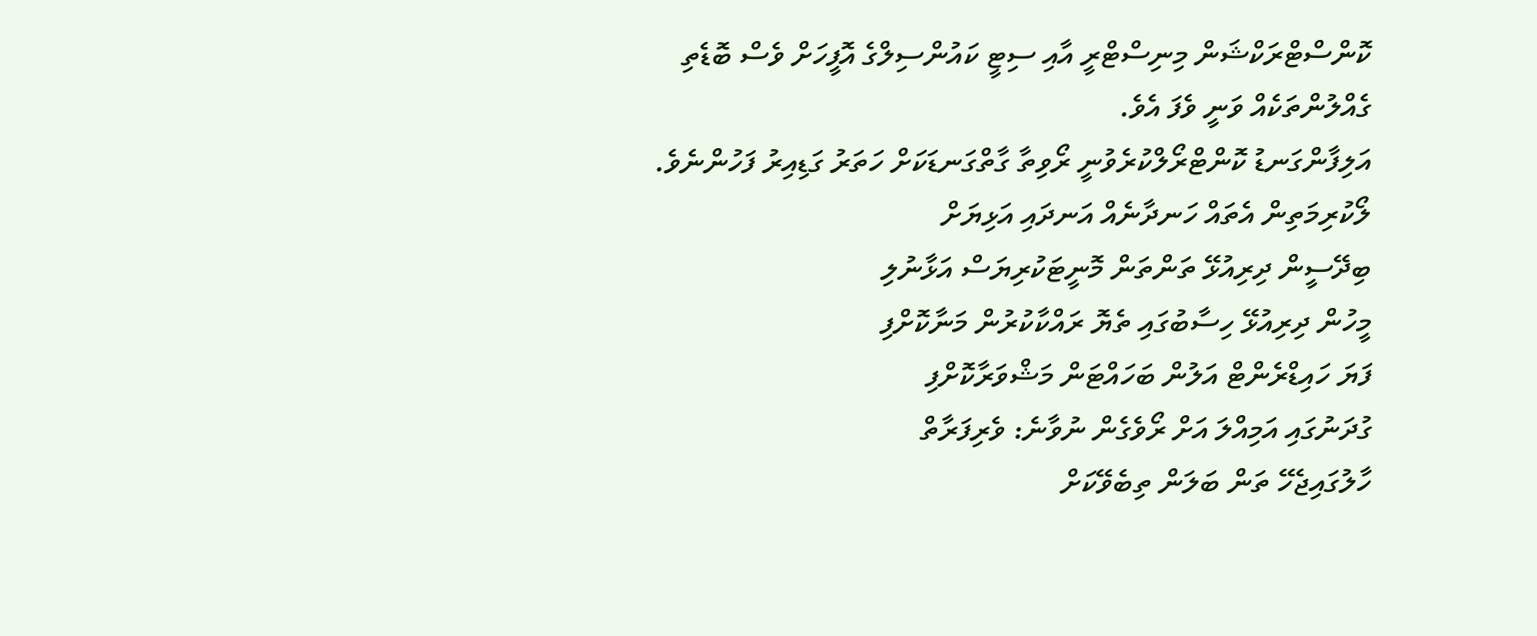ކޮންސްޓްރަކްޝަން މިނިސްޓްރީ އާއި ސިޓީ ކައުންސިލްގެ އޮފީހަށް ވެސް ބޮޑެތި ގެއްލުންތަކެއް ވަނީ ވެފަ އެވެ.
އަލިފާންގަނޑު ކޮންޓްރޯލްކުރެވުނީ ރޯވިތާ ގާތްގަނޑަކަށް ހަތަރު ގަޑިއިރު ފަހުންނެވެ.
ލޯކުރިމަތިން އެތައް ހަނދާނެއް އަނދައި އަޅިޔަށް
ބިދޭސީން ދިރިއުޅޭ ތަންތަން މޮނީޓަކުރިޔަސް އަޅާނުލި
މީހުން ދިރިއުޅޭ ހިސާބުގައި ތެޔޮ ރައްކާކުރުން މަނާކޮށްފި
ފަޔަ ހައިޑްރެންޓް އަލުން ބަހައްޓަން މަޝްވަރާކޮށްފި
ގުދަނުގައި އަމިއްލަ އަށް ރޯވެގެން ނުވާނެ: ވެރިފަރާތް
ހާލުގައިޖެހޭ ތަން ބަލަން ތިބެވޭކަށް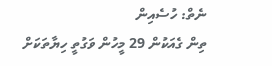ނެތް: ހުސެއިން
ތިން ގެއަކުން 29 މީހުން ވަގުތީ ހިޔާތަކަށް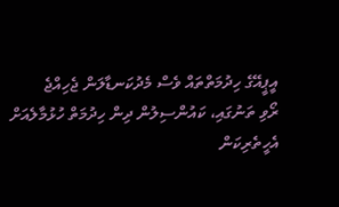އީޕީއޭގެ ހިދުމަތްތައް ވެސް މެދުކަނޑާލަން ޖެހިއްޖެ
ރޯވި ތަނުގައި، ކައުންސިލުން ދިން ހިދުމަތް ހުޅުމާލެއަށް
އެހީތެރިކަން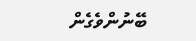ބޭނުންވެގެން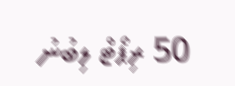50 ރިޕޯޓް ލިބުނު